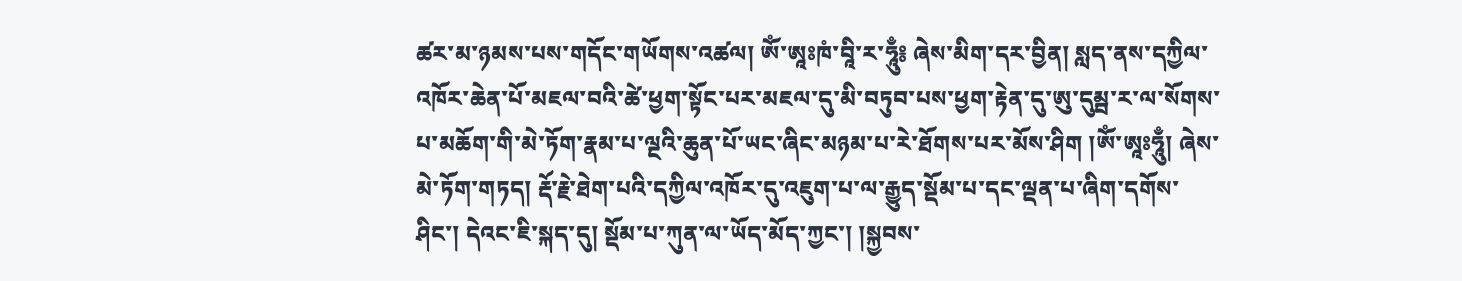ཚར་མ་ཉམས་པས་གདོང་གཡོགས་འཚལ། ཨོཾ་ཨཱཿཁཾ་བཱི་ར་ཧཱུྃ༔ ཞེས་མིག་དར་བྱིན། སླད་ནས་དཀྱིལ་འཁོར་ཆེན་པོ་མཇལ་བའི་ཚེ་ཕྱག་སྟོང་པར་མཇལ་དུ་མི་བཏུབ་པས་ཕྱག་རྟེན་དུ་ཨུ་དུམྦ་ར་ལ་སོགས་པ་མཆོག་གི་མེ་ཏོག་རྣམ་པ་ལྔའི་ཆུན་པོ་ཡང་ཞིང་མཉམ་པ་རེ་ཐོགས་པར་མོས་ཤིག །ཨོཾ་ཨཱཿཧཱུྃ། ཞེས་མེ་ཏོག་གཏད། རྡོ་རྗེ་ཐེག་པའི་དཀྱིལ་འཁོར་དུ་འཇུག་པ་ལ་རྒྱུད་སྡོམ་པ་དང་ལྡན་པ་ཞིག་དགོས་ཤིང་། དེའང་ཇི་སྐད་དུ། སྡོམ་པ་ཀུན་ལ་ཡོད་མོད་ཀྱང་། །སྐྱབས་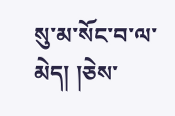སུ་མ་སོང་བ་ལ་མེད། །ཅེས་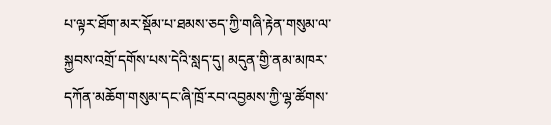པ་ལྟར་ཐོག་མར་སྡོམ་པ་ཐམས་ཅད་ཀྱི་གཞི་རྟེན་གསུམ་ལ་སྐྱབས་འགྲོ་དགོས་པས་དེའི་སླད་དུ། མདུན་གྱི་ནམ་མཁར་དཀོན་མཆོག་གསུམ་དང་ཞི་ཁྲོ་རབ་འབྱམས་ཀྱི་ལྷ་ཚོགས་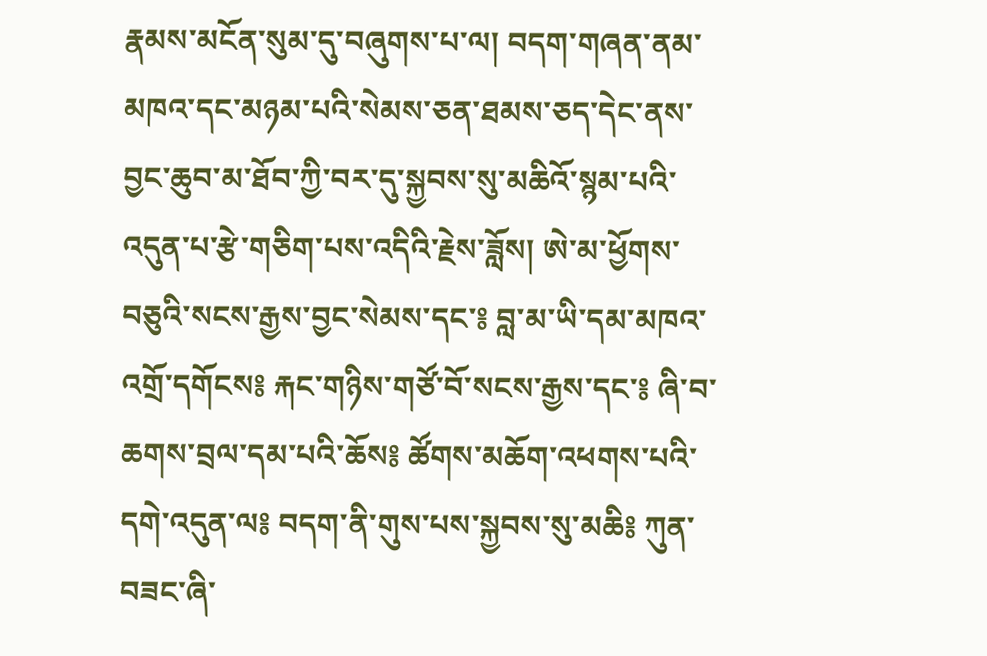རྣམས་མངོན་སུམ་དུ་བཞུགས་པ་ལ། བདག་གཞན་ནམ་མཁའ་དང་མཉམ་པའི་སེམས་ཅན་ཐམས་ཅད་དེང་ནས་བྱང་ཆུབ་མ་ཐོབ་ཀྱི་བར་དུ་སྐྱབས་སུ་མཆིའོ་སྙམ་པའི་འདུན་པ་རྩེ་གཅིག་པས་འདིའི་རྗེས་ཟློས། ཨེ་མ་ཕྱོགས་བཅུའི་སངས་རྒྱས་བྱང་སེམས་དང་༔ བླ་མ་ཡི་དམ་མཁའ་འགྲོ་དགོངས༔ རྐང་གཉིས་གཙོ་བོ་སངས་རྒྱས་དང་༔ ཞི་བ་ཆགས་བྲལ་དམ་པའི་ཆོས༔ ཚོགས་མཆོག་འཕགས་པའི་དགེ་འདུན་ལ༔ བདག་ནི་གུས་པས་སྐྱབས་སུ་མཆི༔ ཀུན་བཟང་ཞི་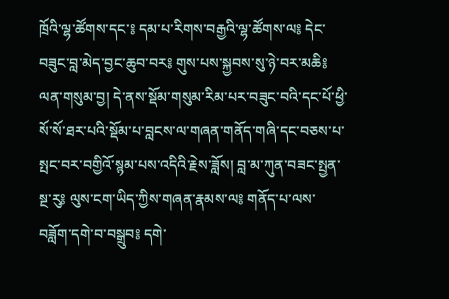ཁྲོའི་ལྷ་ཚོགས་དང་༔ དམ་པ་རིགས་བརྒྱའི་ལྷ་ཚོགས་ལ༔ དེང་བཟུང་བླ་མེད་བྱང་ཆུབ་བར༔ གུས་པས་སྐྱབས་སུ་ཉེ་བར་མཆི༔ ལན་གསུམ་བྱ། དེ་ནས་སྡོམ་གསུམ་རིམ་པར་བཟུང་བའི་དང་པོ་ཕྱི་སོ་སོ་ཐར་པའི་སྡོམ་པ་བླངས་ལ་གཞན་གནོད་གཞི་དང་བཅས་པ་སྤང་བར་བགྱིའོ་སྙམ་པས་འདིའི་རྗེས་ཟློས། བླ་མ་ཀུན་བཟང་སྤྱན་སྔ་རུ༔ ལུས་ངག་ཡིད་ཀྱིས་གཞན་རྣམས་ལ༔ གནོད་པ་ལས་བཟློག་དགེ་བ་བསྒྲུབ༔ དགེ་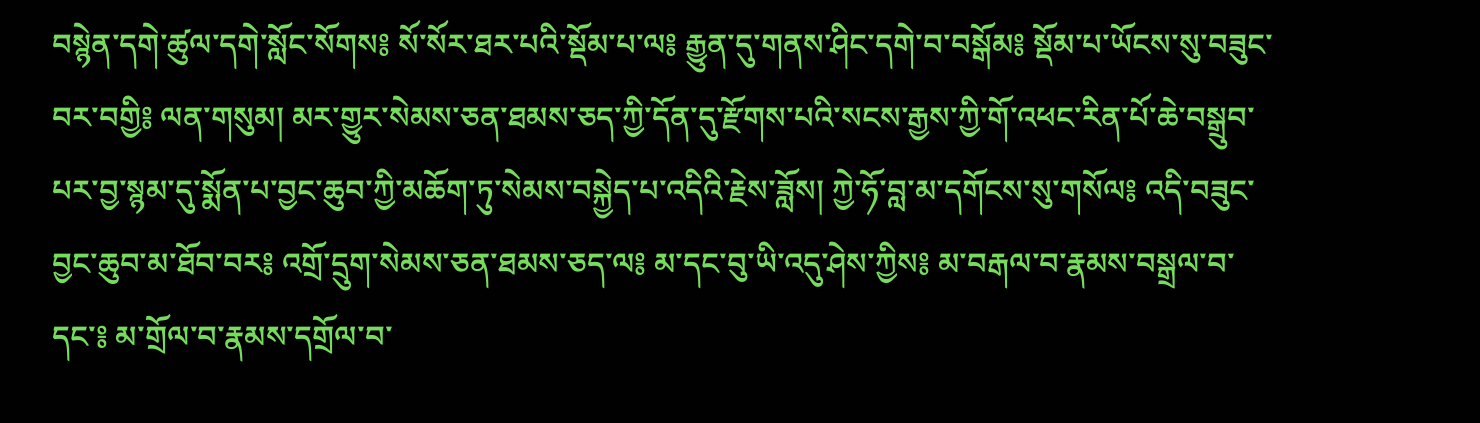བསྙེན་དགེ་ཚུལ་དགེ་སློང་སོགས༔ སོ་སོར་ཐར་པའི་སྡོམ་པ་ལ༔ རྒྱུན་དུ་གནས་ཤིང་དགེ་བ་བསྒོམ༔ སྡོམ་པ་ཡོངས་སུ་བཟུང་བར་བགྱི༔ ལན་གསུམ། མར་གྱུར་སེམས་ཅན་ཐམས་ཅད་ཀྱི་དོན་དུ་རྫོགས་པའི་སངས་རྒྱས་ཀྱི་གོ་འཕང་རིན་པོ་ཆེ་བསྒྲུབ་པར་བྱ་སྙམ་དུ་སྨོན་པ་བྱང་ཆུབ་ཀྱི་མཆོག་ཏུ་སེམས་བསྐྱེད་པ་འདིའི་རྗེས་ཟློས། ཀྱེ་ཧོ་བླ་མ་དགོངས་སུ་གསོལ༔ འདི་བཟུང་བྱང་ཆུབ་མ་ཐོབ་བར༔ འགྲོ་དྲུག་སེམས་ཅན་ཐམས་ཅད་ལ༔ མ་དང་བུ་ཡི་འདུ་ཤེས་ཀྱིས༔ མ་བརྒལ་བ་རྣམས་བསྒྲལ་བ་དང་༔ མ་གྲོལ་བ་རྣམས་དགྲོལ་བ་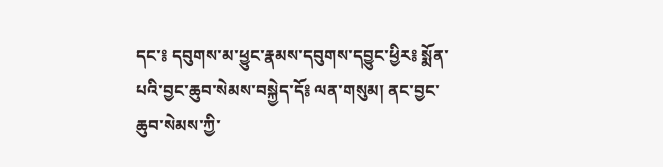དང་༔ དབུགས་མ་ཕྱུང་རྣམས་དབུགས་དབྱུང་ཕྱིར༔ སྨོན་པའི་བྱང་ཆུབ་སེམས་བསྐྱེད་དོ༔ ལན་གསུམ། ནང་བྱང་ཆུབ་སེམས་ཀྱི་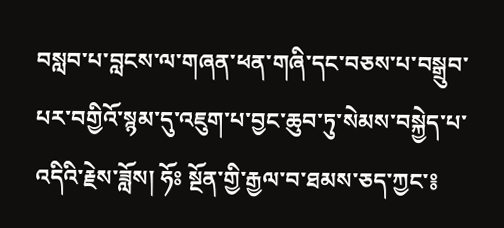བསླབ་པ་བླངས་ལ་གཞན་ཕན་གཞི་དང་བཅས་པ་བསྒྲུབ་པར་བགྱིའོ་སྙམ་དུ་འཇུག་པ་བྱང་ཆུབ་ཏུ་སེམས་བསྐྱེད་པ་འདིའི་རྗེས་ཟློས། ཧོཿ སྔོན་གྱི་རྒྱལ་བ་ཐམས་ཅད་ཀྱང་༔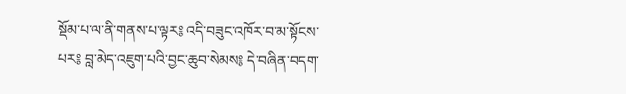སྡོམ་པ་ལ་ནི་གནས་པ་ལྟར༔ འདི་བཟུང་འཁོར་བ་མ་སྟོངས་པར༔ བླ་མེད་འཇུག་པའི་བྱང་ཆུབ་སེམས༔ དེ་བཞིན་བདག་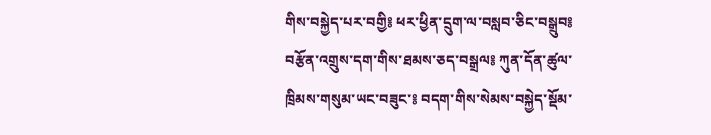གིས་བསྐྱེད་པར་བགྱི༔ ཕར་ཕྱིན་དྲུག་ལ་བསླབ་ཅིང་བསྒྲུབ༔ བརྩོན་འགྲུས་དག་གིས་ཐམས་ཅད་བསྒྲལ༔ ཀུན་དོན་ཚུལ་ཁྲིམས་གསུམ་ཡང་བཟུང་༔ བདག་གིས་སེམས་བསྐྱེད་སྡོམ་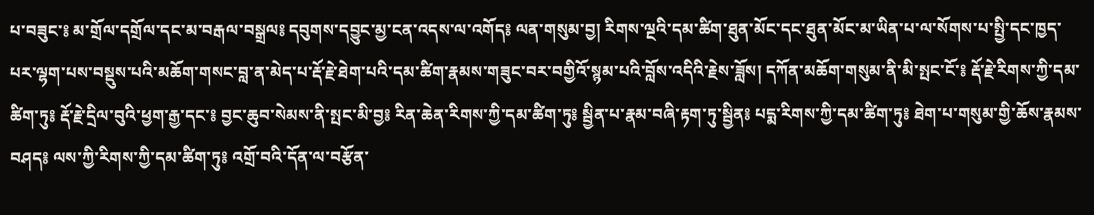པ་བཟུང་༔ མ་གྲོལ་དགྲོལ་དང་མ་བརྒལ་བསྒྲལ༔ དབུགས་དབྱུང་མྱ་ངན་འདས་ལ་འགོད༔ ལན་གསུམ་བྱ། རིགས་ལྔའི་དམ་ཚིག་ཐུན་མོང་དང་ཐུན་མོང་མ་ཡིན་པ་ལ་སོགས་པ་སྤྱི་དང་ཁྱད་པར་ལྷག་པས་བསྡུས་པའི་མཆོག་གསང་བླ་ན་མེད་པ་རྡོ་རྗེ་ཐེག་པའི་དམ་ཚིག་རྣམས་གཟུང་བར་བགྱིའོ་སྙམ་པའི་བློས་འདིའི་རྗེས་ཟློས། དཀོན་མཆོག་གསུམ་ནི་མི་སྤང་ངོ་༔ རྡོ་རྗེ་རིགས་ཀྱི་དམ་ཚིག་ཏུ༔ རྡོ་རྗེ་དྲིལ་བུའི་ཕྱག་རྒྱ་དང་༔ བྱང་ཆུབ་སེམས་ནི་སྤང་མི་བྱ༔ རིན་ཆེན་རིགས་ཀྱི་དམ་ཚིག་ཏུ༔ སྦྱིན་པ་རྣམ་བཞི་རྟག་ཏུ་སྦྱིན༔ པདྨ་རིགས་ཀྱི་དམ་ཚིག་ཏུ༔ ཐེག་པ་གསུམ་གྱི་ཆོས་རྣམས་བཤད༔ ལས་ཀྱི་རིགས་ཀྱི་དམ་ཚིག་ཏུ༔ འགྲོ་བའི་དོན་ལ་བརྩོན་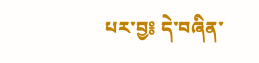པར་བྱ༔ དེ་བཞིན་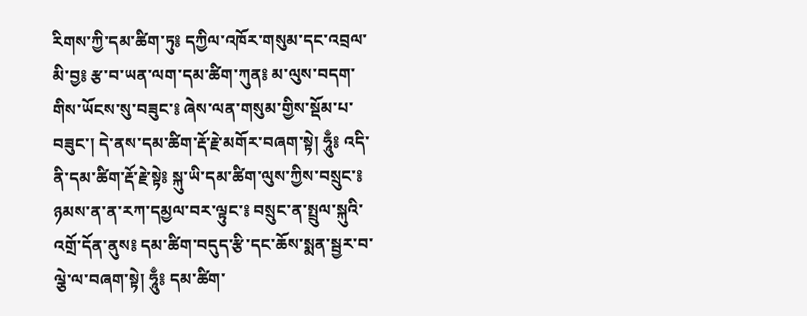རིགས་ཀྱི་དམ་ཚིག་ཏུ༔ དཀྱིལ་འཁོར་གསུམ་དང་འབྲལ་མི་བྱ༔ རྩ་བ་ཡན་ལག་དམ་ཚིག་ཀུན༔ མ་ལུས་བདག་གིས་ཡོངས་སུ་བཟུང་༔ ཞེས་ལན་གསུམ་གྱིས་སྡོམ་པ་བཟུང་། དེ་ནས་དམ་ཚིག་རྡོ་རྗེ་མགོར་བཞག་སྟེ། ཧཱུྃ༔ འདི་ནི་དམ་ཚིག་རྡོ་རྗེ་སྟེ༔ སྐུ་ཡི་དམ་ཚིག་ལུས་ཀྱིས་བསྲུང་༔ ཉམས་ན་ན་རཀ་དམྱལ་བར་ལྟུང་༔ བསྲུང་ན་སྤྲུལ་སྐུའི་འགྲོ་དོན་ནུས༔ དམ་ཚིག་བདུད་རྩི་དང་ཆོས་སྨན་སྦྱར་བ་ལྕེ་ལ་བཞག་སྟེ། ཧཱུྃ༔ དམ་ཚིག་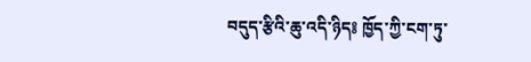བདུད་རྩིའི་ཆུ་འདི་ཉིད༔ ཁྱོད་ཀྱི་ངག་ཏུ་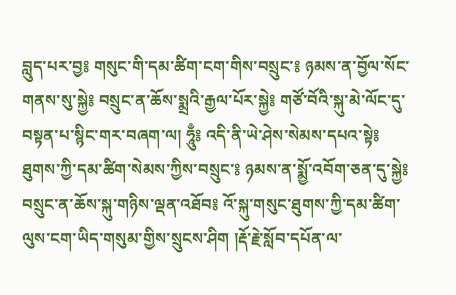བླུད་པར་བྱ༔ གསུང་གི་དམ་ཚིག་ངག་གིས་བསྲུང་༔ ཉམས་ན་བྱོལ་སོང་གནས་སུ་སྐྱེ༔ བསྲུང་ན་ཆོས་སྨྲའི་རྒྱལ་པོར་སྐྱེ༔ གཙོ་བོའི་སྐུ་མེ་ལོང་དུ་བསྟན་པ་སྙིང་གར་བཞག་ལ། ཧཱུྃ༔ འདི་ནི་ཡེ་ཤེས་སེམས་དཔའ་སྟེ༔ ཐུགས་ཀྱི་དམ་ཚིག་སེམས་ཀྱིས་བསྲུང་༔ ཉམས་ན་སྨྱོ་འབོག་ཅན་དུ་སྐྱེ༔ བསྲུང་ན་ཆོས་སྐུ་གཉིས་ལྡན་འཐོབ༔ འོ་སྐུ་གསུང་ཐུགས་ཀྱི་དམ་ཚིག་ལུས་ངག་ཡིད་གསུམ་གྱིས་སྲུངས་ཤིག །རྡོ་རྗེ་སློབ་དཔོན་ལ་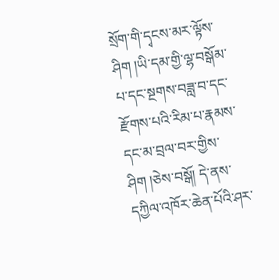སྲོག་གི་དྭངས་མར་ལྟོས་ཤིག །ཡི་དམ་གྱི་ལྷ་བསྒོམ་པ་དང་སྔགས་བཟླ་བ་དང་རྫོགས་པའི་རིམ་པ་རྣམས་དང་མ་བྲལ་བར་གྱིས་ཤིག །ཅེས་བསྒོ། དེ་ནས་དཀྱིལ་འཁོར་ཆེན་པོའི་ཤར་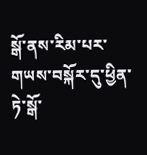སྒོ་ནས་རིམ་པར་གཡས་བསྐོར་དུ་ཕྱིན་ཏེ་སྒོ་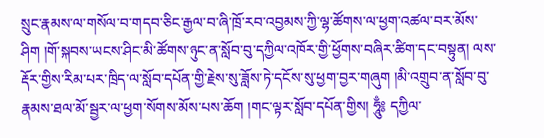སྲུང་རྣམས་ལ་གསོལ་བ་གདབ་ཅིང་རྒྱལ་བ་ཞི་ཁྲོ་རབ་འབྱམས་ཀྱི་ལྷ་ཚོགས་ལ་ཕྱག་འཚལ་བར་མོས་ཤིག །གོ་སྐབས་ཡངས་ཤིང་མི་ཚོགས་ཉུང་ན་སློབ་བུ་དཀྱིལ་འཁོར་གྱི་ཕྱོགས་བཞིར་ཚིག་དང་བསྟུན། ལས་རྡོར་གྱིས་རིམ་པར་ཁྲིད་ལ་སློབ་དཔོན་གྱི་རྗེས་སུ་ཟློས་ཏེ་དངོས་སུ་ཕྱག་བྱར་གཞུག །མི་འགྲུབ་ན་སློབ་བུ་རྣམས་ཐལ་མོ་སྦྱར་ལ་ཕྱག་སོགས་མོས་པས་ཆོག །གང་ལྟར་སློབ་དཔོན་གྱིས། ཧཱུྃ༔ དཀྱིལ་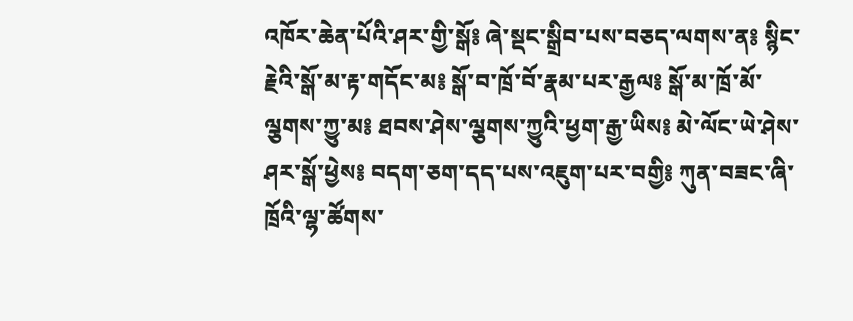འཁོར་ཆེན་པོའི་ཤར་གྱི་སྒོ༔ ཞེ་སྡང་སྒྲིབ་པས་བཅད་ལགས་ན༔ སྙིང་རྗེའི་སྒོ་མ་རྟ་གདོང་མ༔ སྒོ་བ་ཁྲོ་བོ་རྣམ་པར་རྒྱལ༔ སྒོ་མ་ཁྲོ་མོ་ལྕགས་ཀྱུ་མ༔ ཐབས་ཤེས་ལྕགས་ཀྱུའི་ཕྱག་རྒྱ་ཡིས༔ མེ་ལོང་ཡེ་ཤེས་ཤར་སྒོ་ཕྱེས༔ བདག་ཅག་དད་པས་འཇུག་པར་བགྱི༔ ཀུན་བཟང་ཞི་ཁྲོའི་ལྷ་ཚོགས་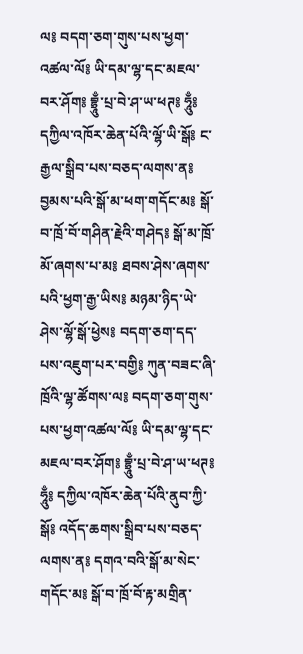ལ༔ བདག་ཅག་གུས་པས་ཕྱག་འཚལ་ལོ༔ ཡི་དམ་ལྷ་དང་མཇལ་བར་ཤོག༔ བྷྲཱུྃ་པྲ་བེ་ཤ་ཡ་ཕཊ༔ ཧཱུྃ༔ དཀྱིལ་འཁོར་ཆེན་པོའི་ལྷོ་ཡི་སྒོ༔ ང་རྒྱལ་སྒྲིབ་པས་བཅད་ལགས་ན༔ བྱམས་པའི་སྒོ་མ་ཕག་གདོང་མ༔ སྒོ་བ་ཁྲོ་བོ་གཤིན་རྗེའི་གཤེད༔ སྒོ་མ་ཁྲོ་མོ་ཞགས་པ་མ༔ ཐབས་ཤེས་ཞགས་པའི་ཕྱག་རྒྱ་ཡིས༔ མཉམ་ཉིད་ཡེ་ཤེས་ལྷོ་སྒོ་ཕྱེས༔ བདག་ཅག་དད་པས་འཇུག་པར་བགྱི༔ ཀུན་བཟང་ཞི་ཁྲོའི་ལྷ་ཚོགས་ལ༔ བདག་ཅག་གུས་པས་ཕྱག་འཚལ་ལོ༔ ཡི་དམ་ལྷ་དང་མཇལ་བར་ཤོག༔ བྷྲཱུྃ་པྲ་བེ་ཤ་ཡ་ཕཊ༔ ཧཱུྃ༔ དཀྱིལ་འཁོར་ཆེན་པོའི་ནུབ་ཀྱི་སྒོ༔ འདོད་ཆགས་སྒྲིབ་པས་བཅད་ལགས་ན༔ དགའ་བའི་སྒོ་མ་སེང་གདོང་མ༔ སྒོ་བ་ཁྲོ་བོ་རྟ་མགྲིན་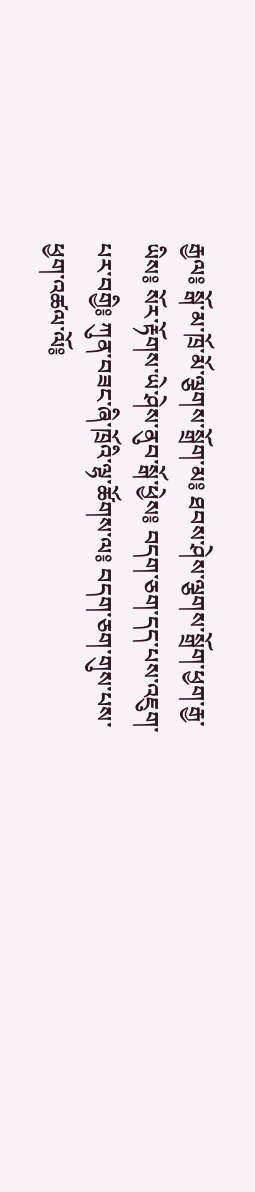རྒྱལ༔ སྒོ་མ་ཁྲོ་མོ་ལྕགས་སྒྲོག་མ༔ ཐབས་ཤེས་ལྕགས་སྒྲོག་ཕྱག་རྒྱ་ཡིས༔ སོར་རྟོགས་ཡེ་ཤེས་ནུབ་སྒོ་ཕྱེས༔ བདག་ཅག་དད་པས་འཇུག་པར་བགྱི༔ ཀུན་བཟང་ཞི་ཁྲོའི་ལྷ་ཚོགས་ལ༔ བདག་ཅག་གུས་པས་ཕྱག་འཚལ་ལོ༔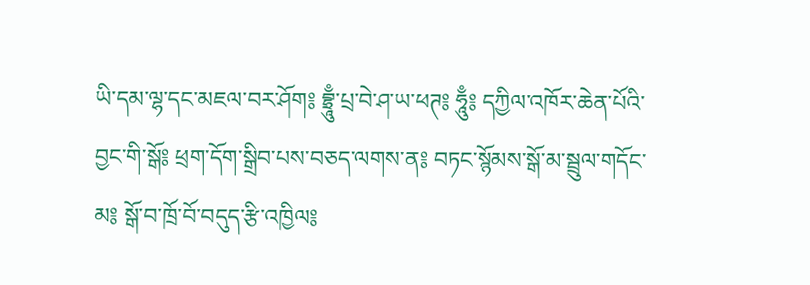ཡི་དམ་ལྷ་དང་མཇལ་བར་ཤོག༔ བྷྲཱུྃ་པྲ་བེ་ཤ་ཡ་ཕཊ༔ ཧཱུྃ༔ དཀྱིལ་འཁོར་ཆེན་པོའི་བྱང་གི་སྒོ༔ ཕྲག་དོག་སྒྲིབ་པས་བཅད་ལགས་ན༔ བཏང་སྙོམས་སྒོ་མ་སྦྲུལ་གདོང་མ༔ སྒོ་བ་ཁྲོ་བོ་བདུད་རྩི་འཁྱིལ༔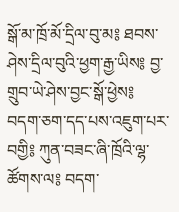སྒོ་མ་ཁྲོ་མོ་དྲིལ་བུ་མ༔ ཐབས་ཤེས་དྲིལ་བུའི་ཕྱག་རྒྱ་ཡིས༔ བྱ་གྲུབ་ཡེ་ཤེས་བྱང་སྒོ་ཕྱེས༔ བདག་ཅག་དད་པས་འཇུག་པར་བགྱི༔ ཀུན་བཟང་ཞི་ཁྲོའི་ལྷ་ཚོགས་ལ༔ བདག་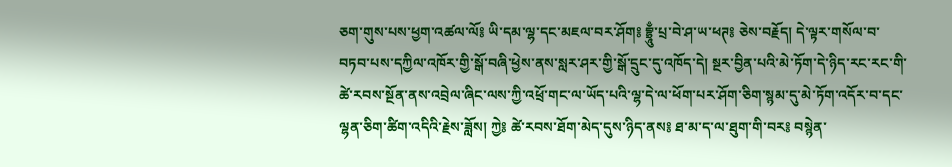ཅག་གུས་པས་ཕྱག་འཚལ་ལོ༔ ཡི་དམ་ལྷ་དང་མཇལ་བར་ཤོག༔ བྷྲཱུྃ་པྲ་བེ་ཤ་ཡ་ཕཊ༔ ཅེས་བརྗོད། དེ་ལྟར་གསོལ་བ་བཏབ་པས་དཀྱིལ་འཁོར་གྱི་སྒོ་བཞི་ཕྱེས་ནས་སླར་ཤར་གྱི་སྒོ་དྲུང་དུ་འཁོད་དེ། སྔར་བྱིན་པའི་མེ་ཏོག་དེ་ཉིད་རང་རང་གི་ཚེ་རབས་སྔོན་ནས་འབྲེལ་ཞིང་ལས་ཀྱི་འཕྲོ་གང་ལ་ཡོད་པའི་ལྷ་དེ་ལ་ཕོག་པར་ཤོག་ཅིག་སྙམ་དུ་མེ་ཏོག་འདོར་བ་དང་ལྷན་ཅིག་ཚིག་འདིའི་རྗེས་ཟློས། ཀྱེ༔ ཚེ་རབས་ཐོག་མེད་དུས་ཉིད་ནས༔ ཐ་མ་ད་ལ་ཐུག་གི་བར༔ བསྙེན་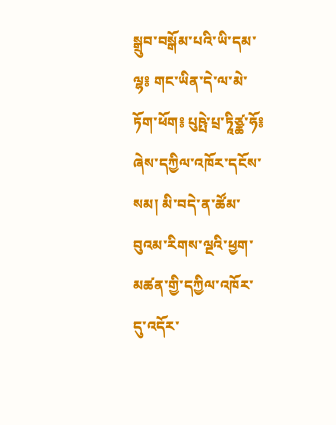སྒྲུབ་བསྒོམ་པའི་ཡི་དམ་ལྷ༔ གང་ཡིན་དེ་ལ་མེ་ཏོག་ཕོག༔ པུཥྤེ་པྲ་ཏཱིཙྪ་ཧོ༔ ཞེས་དཀྱིལ་འཁོར་དངོས་སམ། མི་བདེ་ན་ཚོམ་བུའམ་རིགས་ལྔའི་ཕྱག་མཚན་གྱི་དཀྱིལ་འཁོར་དུ་འདོར་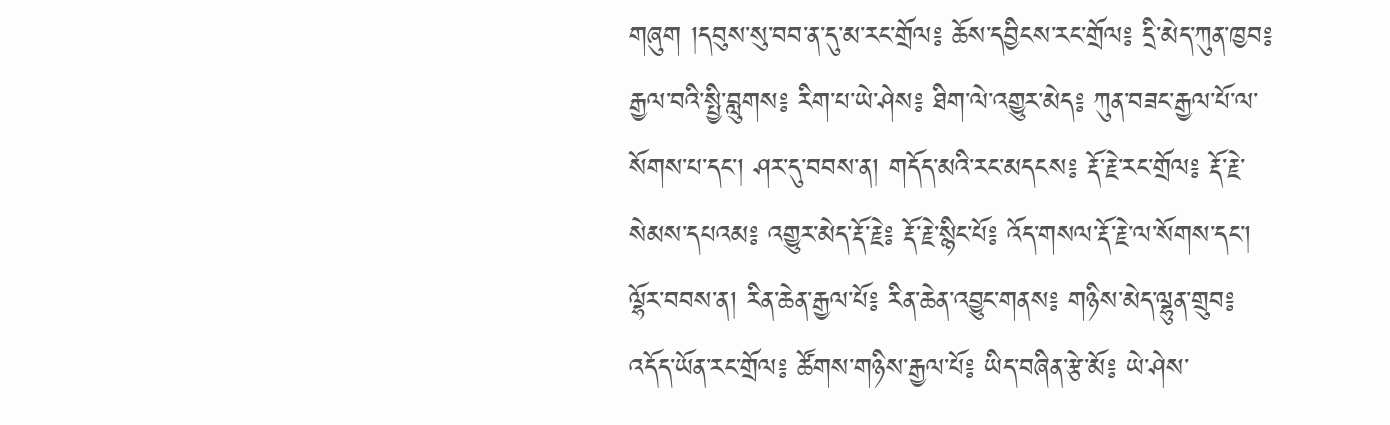གཞུག །དབུས་སུ་བབ་ན་དུ་མ་རང་གྲོལ༔ ཆོས་དབྱིངས་རང་གྲོལ༔ དྲི་མེད་ཀུན་ཁྱབ༔ རྒྱལ་བའི་སྤྱི་བླུགས༔ རིག་པ་ཡེ་ཤེས༔ ཐིག་ལེ་འགྱུར་མེད༔ ཀུན་བཟང་རྒྱལ་པོ་ལ་སོགས་པ་དང་། ཤར་དུ་བབས་ན། གདོད་མའི་རང་མདངས༔ རྡོ་རྗེ་རང་གྲོལ༔ རྡོ་རྗེ་སེམས་དཔའམ༔ འགྱུར་མེད་རྡོ་རྗེ༔ རྡོ་རྗེ་སྙིང་པོ༔ འོད་གསལ་རྡོ་རྗེ་ལ་སོགས་དང་། ལྷོར་བབས་ན། རིན་ཆེན་རྒྱལ་པོ༔ རིན་ཆེན་འབྱུང་གནས༔ གཉིས་མེད་ལྷུན་གྲུབ༔ འདོད་ཡོན་རང་གྲོལ༔ ཚོགས་གཉིས་རྒྱལ་པོ༔ ཡིད་བཞིན་རྩེ་མོ༔ ཡེ་ཤེས་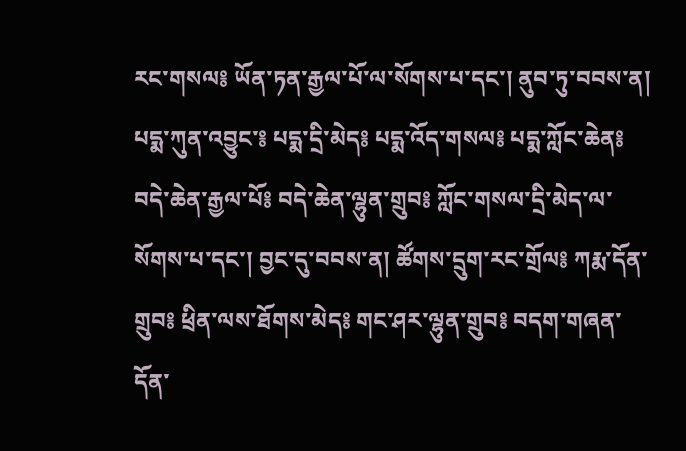རང་གསལ༔ ཡོན་ཏན་རྒྱལ་པོ་ལ་སོགས་པ་དང་། ནུབ་ཏུ་བབས་ན། པདྨ་ཀུན་འབྱུང་༔ པདྨ་དྲི་མེད༔ པདྨ་འོད་གསལ༔ པདྨ་ཀློང་ཆེན༔ བདེ་ཆེན་རྒྱལ་པོ༔ བདེ་ཆེན་ལྷུན་གྲུབ༔ ཀློང་གསལ་དྲི་མེད་ལ་སོགས་པ་དང་། བྱང་དུ་བབས་ན། ཚོགས་དྲུག་རང་གྲོལ༔ ཀརྨ་དོན་གྲུབ༔ ཕྲིན་ལས་ཐོགས་མེད༔ གང་ཤར་ལྷུན་གྲུབ༔ བདག་གཞན་དོན་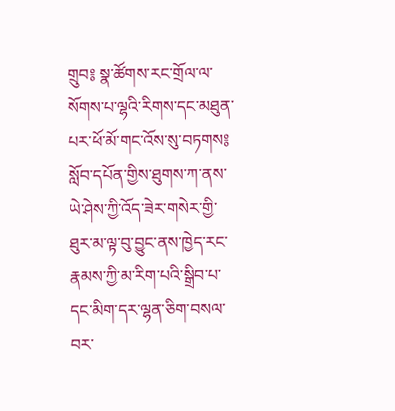གྲུབ༔ སྣ་ཚོགས་རང་གྲོལ་ལ་སོགས་པ་ལྷའི་རིགས་དང་མཐུན་པར་ཕོ་མོ་གང་འོས་སུ་བཏགས༔ སློབ་དཔོན་གྱིས་ཐུགས་ཀ་ནས་ཡེ་ཤེས་ཀྱི་འོད་ཟེར་གསེར་གྱི་ཐུར་མ་ལྟ་བུ་བྱུང་ནས་ཁྱེད་རང་རྣམས་ཀྱི་མ་རིག་པའི་སྒྲིབ་པ་དང་མིག་དར་ལྷན་ཅིག་བསལ་བར་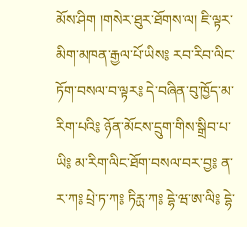མོས་ཤིག །གསེར་ཐུར་ཐོགས་ལ། ཇི་ལྟར་མིག་མཁན་རྒྱལ་པོ་ཡིས༔ རབ་རིབ་ལིང་ཏོག་བསལ་བ་ལྟར༔ དེ་བཞིན་བུ་ཁྱོད་མ་རིག་པའི༔ ཉོན་མོངས་དྲུག་གིས་སྒྲིབ་པ་ཡི༔ མ་རིག་ལིང་ཐོག་བསལ་བར་བྱ༔ ན་ར་ཀ༔ པྲེ་ཏ་ཀ༔ ཏིརྻ་ཀ༔ དྷེ་ཝ་ཨ་ལི༔ དྷེ་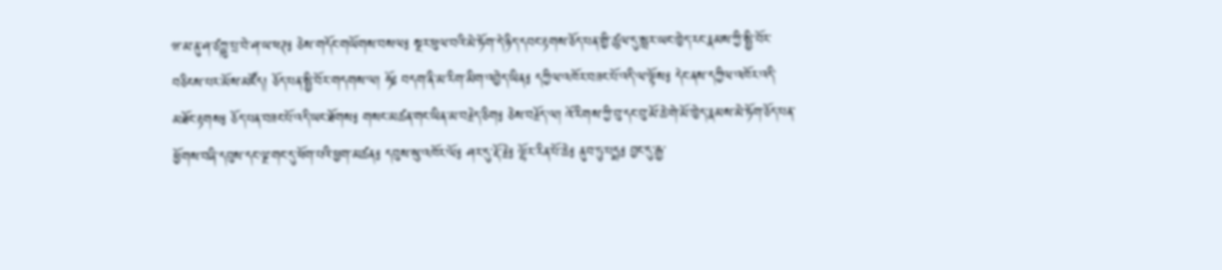ཝ་མ་ནུ་ཤ་ཙཀྵུ་པྲ་བེ་ཤ་ཡ་ཕཊ༔ ཅེས་གདོང་གཡོགས་བསལ༔ སྔར་ཕུལ་བའི་མེ་ཏོག་དེ་ཉིད་དབང་རྟགས་ཅོད་པན་གྱི་ཚུལ་དུ་སླར་ཡང་ཁྱེད་རང་རྣམས་ཀྱི་སྤྱི་བོར་བཅིངས་པར་མོས་མཛོད། ཅོད་པན་སྤྱི་བོར་གདགས་ལ། ཧོཿ བདག་ནི་མ་རིག་མིག་འབྱེད་ཡིན༔ དཀྱིལ་འཁོར་བཟང་པོ་འདི་ལ་ལྟོས༔ དེང་ནས་དཀྱིལ་འཁོར་འདི་མཐོང་རྟགས༔ ཅོད་པན་བཟང་པོ་འདི་ཡང་ཐོགས༔ གསང་མཚན་གང་ཡིན་མ་བརྗེད་ཅིག༔ ཅེས་བརྗོད་ལ། འོ་རིགས་ཀྱི་བུ་དང་བུ་མོ་ཆེ་གེ་མོ་ཁྱེད་རྣམས་མེ་ཏོག་ཅོད་པན་ཕྱོགས་བཞི་དབུས་དང་ལྔ་གང་དུ་ཕོག་པའི་ཕྱག་མཚན༔ དབུས་སུ་འཁོར་ལོ༔ ཤར་དུ་རྡོ་རྗེ༔ ལྷོར་རིན་པོ་ཆེ༔ ནུབ་ཏུ་པདྨ༔ བྱང་དུ་རྒྱ་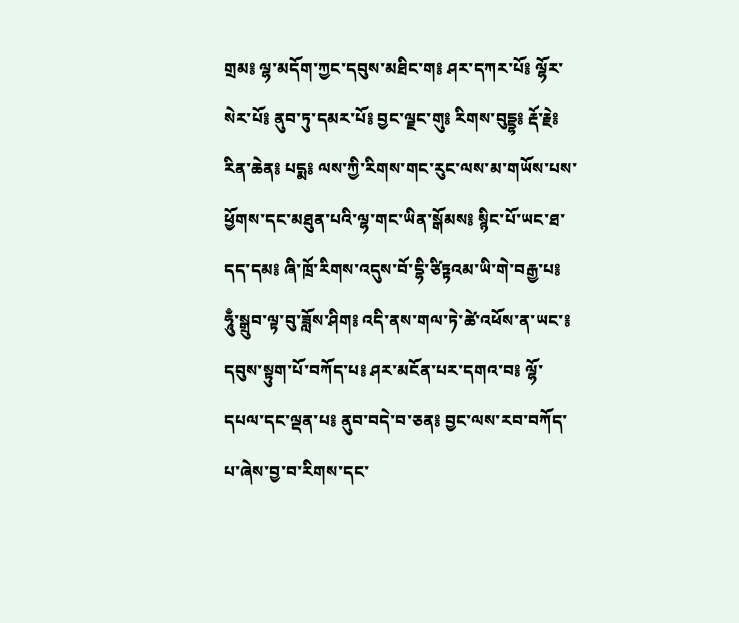གྲམ༔ ལྷ་མདོག་ཀྱང་དབུས་མཐིང་ག༔ ཤར་དཀར་པོ༔ ལྷོར་སེར་པོ༔ ནུབ་ཏུ་དམར་པོ༔ བྱང་ལྗང་གུ༔ རིགས་བུདྡྷ༔ རྡོ་རྗེ༔ རིན་ཆེན༔ པདྨ༔ ལས་ཀྱི་རིགས་གང་རུང་ལས་མ་གཡོས་པས་ཕྱོགས་དང་མཐུན་པའི་ལྷ་གང་ཡིན་སྒོམས༔ སྙིང་པོ་ཡང་ཐ་དད་དམ༔ ཞི་ཁྲོ་རིགས་འདུས་བོ་དྷི་ཙིཏྟའམ་ཡི་གེ་བརྒྱ་པ༔ ཧཱུྃ་སྒྲུབ་ལྟ་བུ་ཟློས་ཤིག༔ འདི་ནས་གལ་ཏེ་ཚེ་འཕོས་ན་ཡང་༔ དབུས་སྟུག་པོ་བཀོད་པ༔ ཤར་མངོན་པར་དགའ་བ༔ ལྷོ་དཔལ་དང་ལྡན་པ༔ ནུབ་བདེ་བ་ཅན༔ བྱང་ལས་རབ་བཀོད་པ་ཞེས་བྱ་བ་རིགས་དང་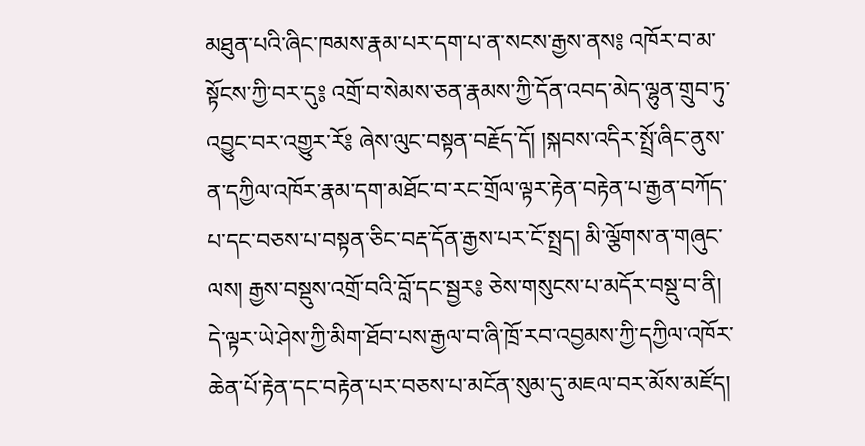མཐུན་པའི་ཞིང་ཁམས་རྣམ་པར་དག་པ་ན་སངས་རྒྱས་ནས༔ འཁོར་བ་མ་སྟོངས་ཀྱི་བར་དུ༔ འགྲོ་བ་སེམས་ཅན་རྣམས་ཀྱི་དོན་འབད་མེད་ལྷུན་གྲུབ་ཏུ་འབྱུང་བར་འགྱུར་རོ༔ ཞེས་ལུང་བསྟན་བརྗོད་དོ། །སྐབས་འདིར་སྤྲོ་ཞིང་ནུས་ན་དཀྱིལ་འཁོར་རྣམ་དག་མཐོང་བ་རང་གྲོལ་ལྟར་རྟེན་བརྟེན་པ་རྒྱན་བཀོད་པ་དང་བཅས་པ་བསྟན་ཅིང་བརྡ་དོན་རྒྱས་པར་ངོ་སྤྲད། མི་ལྕོགས་ན་གཞུང་ལས། རྒྱས་བསྡུས་འགྲོ་བའི་བློ་དང་སྦྱར༔ ཅེས་གསུངས་པ་མདོར་བསྡུ་བ་ནི། དེ་ལྟར་ཡེ་ཤེས་ཀྱི་མིག་ཐོབ་པས་རྒྱལ་བ་ཞི་ཁྲོ་རབ་འབྱམས་ཀྱི་དཀྱིལ་འཁོར་ཆེན་པོ་རྟེན་དང་བརྟེན་པར་བཅས་པ་མངོན་སུམ་དུ་མཇལ་བར་མོས་མཛོད།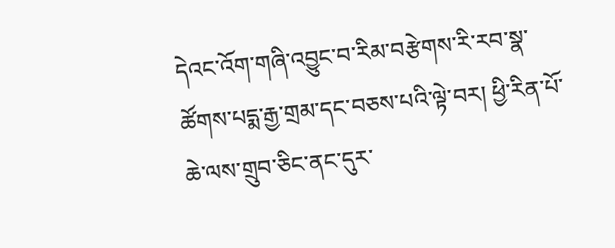དེའང་འོག་གཞི་འབྱུང་བ་རིམ་བརྩེགས་རི་རབ་སྣ་ཚོགས་པདྨ་རྒྱ་གྲམ་དང་བཅས་པའི་ལྟེ་བར། ཕྱི་རིན་པོ་ཆེ་ལས་གྲུབ་ཅིང་ནང་དུར་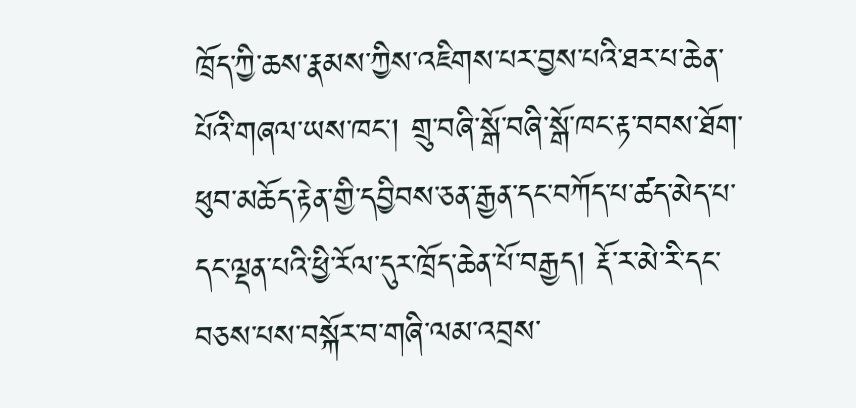ཁྲོད་ཀྱི་ཆས་རྣམས་ཀྱིས་འཇིགས་པར་བྱས་པའི་ཐར་པ་ཆེན་པོའི་གཞལ་ཡས་ཁང་། གྲུ་བཞི་སྒོ་བཞི་སྒོ་ཁང་རྟ་བབས་ཐོག་ཕུབ་མཆོད་རྟེན་གྱི་དབྱིབས་ཅན་རྒྱན་དང་བཀོད་པ་ཚད་མེད་པ་དང་ལྡན་པའི་ཕྱི་རོལ་དུར་ཁྲོད་ཆེན་པོ་བརྒྱད། རྡོ་ར་མེ་རི་དང་བཅས་པས་བསྐོར་བ་གཞི་ལམ་འབྲས་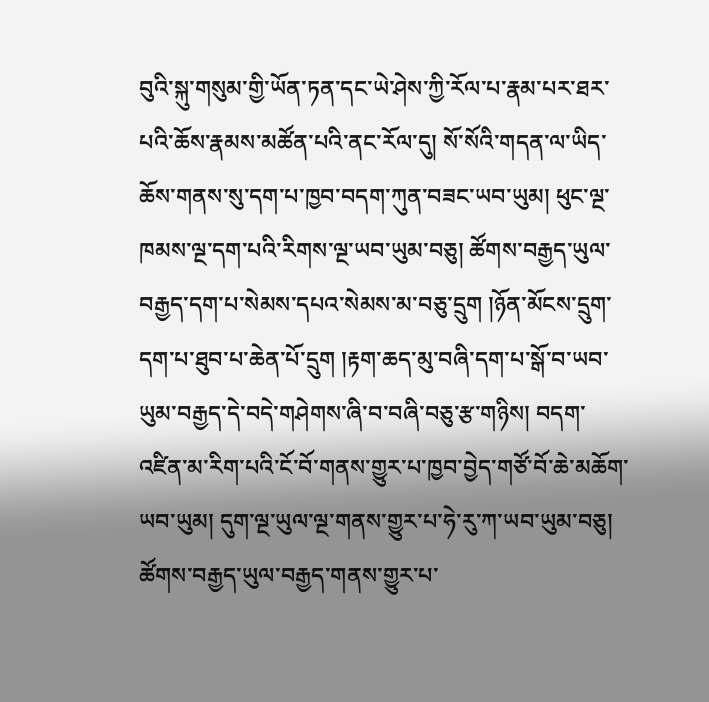བུའི་སྐུ་གསུམ་གྱི་ཡོན་ཏན་དང་ཡེ་ཤེས་ཀྱི་རོལ་པ་རྣམ་པར་ཐར་པའི་ཆོས་རྣམས་མཚོན་པའི་ནང་རོལ་དུ། སོ་སོའི་གདན་ལ་ཡིད་ཆོས་གནས་སུ་དག་པ་ཁྱབ་བདག་ཀུན་བཟང་ཡབ་ཡུམ། ཕུང་ལྔ་ཁམས་ལྔ་དག་པའི་རིགས་ལྔ་ཡབ་ཡུམ་བཅུ། ཚོགས་བརྒྱད་ཡུལ་བརྒྱད་དག་པ་སེམས་དཔའ་སེམས་མ་བཅུ་དྲུག །ཉོན་མོངས་དྲུག་དག་པ་ཐུབ་པ་ཆེན་པོ་དྲུག །རྟག་ཆད་མུ་བཞི་དག་པ་སྒོ་བ་ཡབ་ཡུམ་བརྒྱད་དེ་བདེ་གཤེགས་ཞི་བ་བཞི་བཅུ་རྩ་གཉིས། བདག་འཛིན་མ་རིག་པའི་ངོ་བོ་གནས་གྱུར་པ་ཁྱབ་བྱེད་གཙོ་བོ་ཆེ་མཆོག་ཡབ་ཡུམ། དུག་ལྔ་ཡུལ་ལྔ་གནས་གྱུར་པ་ཧེ་རུ་ཀ་ཡབ་ཡུམ་བཅུ། ཚོགས་བརྒྱད་ཡུལ་བརྒྱད་གནས་གྱུར་པ་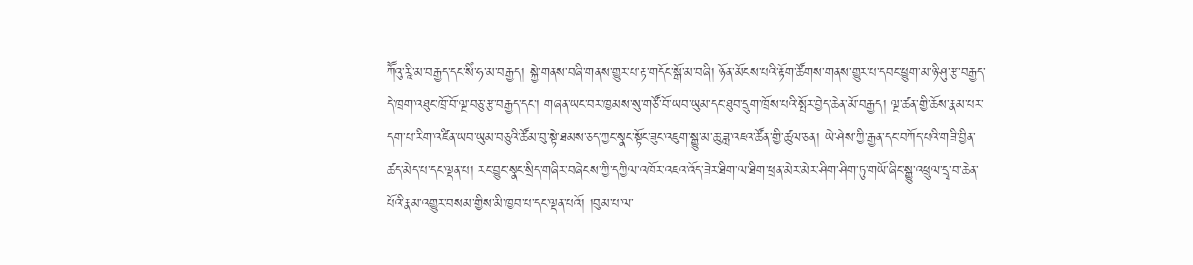ཀཽའུ་རཱི་མ་བརྒྱད་དང་སིཾ་ཧ་མ་བརྒྱད། སྐྱེ་གནས་བཞི་གནས་གྱུར་པ་རྟ་གདོང་སྒོ་མ་བཞི། ཉོན་མོངས་པའི་རྟོག་ཚོགས་གནས་གྱུར་པ་དབང་ཕྱུག་མ་ཉི་ཤུ་རྩ་བརྒྱད་དེ་ཁྲག་འཐུང་ཁྲོ་བོ་ལྔ་བཅུ་རྩ་བརྒྱད་དང་། གཞན་ཡང་བར་ཁྱམས་སུ་གཙོ་བོ་ཡབ་ཡུམ་དང་ཐུབ་དྲུག་ཁྲོས་པའི་སྤོར་བྱེད་ཆེན་མོ་བརྒྱད། ལྔ་ཚན་གྱི་ཆོས་རྣམ་པར་དག་པ་རིག་འཛིན་ཡབ་ཡུམ་བཅུའི་ཚོམ་བུ་སྟེ་ཐམས་ཅད་ཀྱང་སྣང་སྟོང་ཟུང་འཇུག་སྒྱུ་མ་ཆུ་ཟླ་འཇའ་ཚོན་གྱི་ཚུལ་ཅན། ཡེ་ཤེས་ཀྱི་རྒྱན་དང་བཀོད་པའི་གཟི་བྱིན་ཚད་མེད་པ་དང་ལྡན་པ། རང་བྱུང་སྣང་སྲིད་གཞིར་བཞེངས་ཀྱི་དཀྱིལ་འཁོར་འཇའ་འོད་ཟེར་ཐིག་ལ་ཐིག་ཕྲན་མེར་མེར་ཤིག་ཤིག་ཏུ་གཡོ་ཞིང་སྒྱུ་འཕྲུལ་དྲྭ་བ་ཆེན་པོའི་རྣམ་འགྱུར་བསམ་གྱིས་མི་ཁྱབ་པ་དང་ལྡན་པའོ། །བུམ་པ་ལ་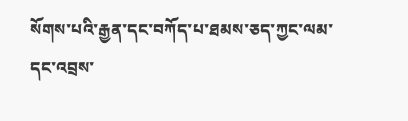སོགས་པའི་རྒྱན་དང་བཀོད་པ་ཐམས་ཅད་ཀྱང་ལམ་དང་འབྲས་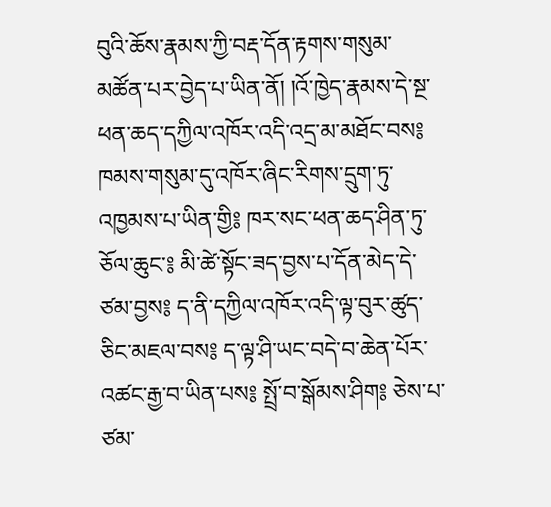བུའི་ཆོས་རྣམས་ཀྱི་བརྡ་དོན་རྟགས་གསུམ་མཚོན་པར་བྱེད་པ་ཡིན་ནོ། །འོ་ཁྱེད་རྣམས་དེ་སྔ་ཕན་ཆད་དཀྱིལ་འཁོར་འདི་འདྲ་མ་མཐོང་བས༔ ཁམས་གསུམ་དུ་འཁོར་ཞིང་རིགས་དྲུག་ཏུ་འཁྱམས་པ་ཡིན་གྱི༔ ཁར་སང་ཕན་ཆད་ཤིན་ཏུ་ཅོལ་ཆུང་༔ མི་ཚེ་སྟོང་ཟད་བྱས་པ་དོན་མེད་དེ་ཙམ་བྱས༔ ད་ནི་དཀྱིལ་འཁོར་འདི་ལྟ་བུར་ཚུད་ཅིང་མཇལ་བས༔ ད་ལྟ་ཤི་ཡང་བདེ་བ་ཆེན་པོར་འཚང་རྒྱ་བ་ཡིན་པས༔ སྤྲོ་བ་སྒོམས་ཤིག༔ ཅེས་པ་ཙམ་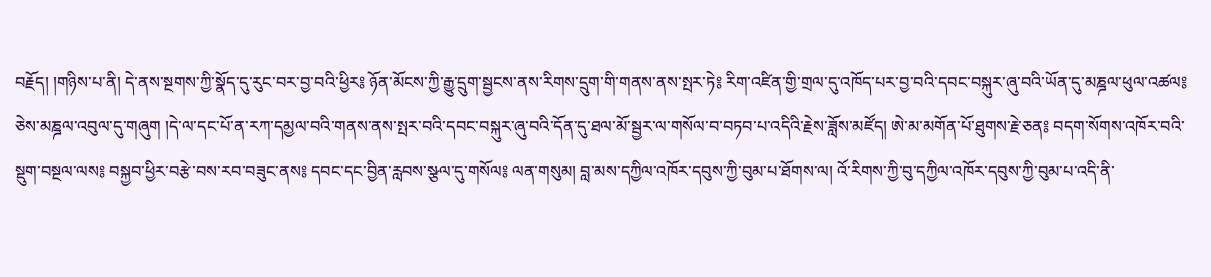བརྗོད། །གཉིས་པ་ནི། དེ་ནས་སྔགས་ཀྱི་སྣོད་དུ་རུང་བར་བྱ་བའི་ཕྱིར༔ ཉོན་མོངས་ཀྱི་རྒྱུ་དྲུག་སྦྱངས་ནས་རིགས་དྲུག་གི་གནས་ནས་སྤར་ཏེ༔ རིག་འཛིན་གྱི་གྲལ་དུ་འཁོད་པར་བྱ་བའི་དབང་བསྐུར་ཞུ་བའི་ཡོན་དུ་མཎྜལ་ཕུལ་འཚལ༔ ཅེས་མཎྜལ་འབུལ་དུ་གཞུག །དེ་ལ་དང་པོ་ན་རཀ་དམྱལ་བའི་གནས་ནས་སྤར་བའི་དབང་བསྐུར་ཞུ་བའི་དོན་དུ་ཐལ་མོ་སྦྱར་ལ་གསོལ་བ་བཏབ་པ་འདིའི་རྗེས་ཟློས་མཛོད། ཨེ་མ་མགོན་པོ་ཐུགས་རྗེ་ཅན༔ བདག་སོགས་འཁོར་བའི་སྡུག་བསྔལ་ལས༔ བསྐྱབ་ཕྱིར་བརྩེ་བས་རབ་བཟུང་ནས༔ དབང་དང་བྱིན་རླབས་སྩལ་དུ་གསོལ༔ ལན་གསུམ། བླ་མས་དཀྱིལ་འཁོར་དབུས་ཀྱི་བུམ་པ་ཐོགས་ལ། འོ་རིགས་ཀྱི་བུ་དཀྱིལ་འཁོར་དབུས་ཀྱི་བུམ་པ་འདི་ནི་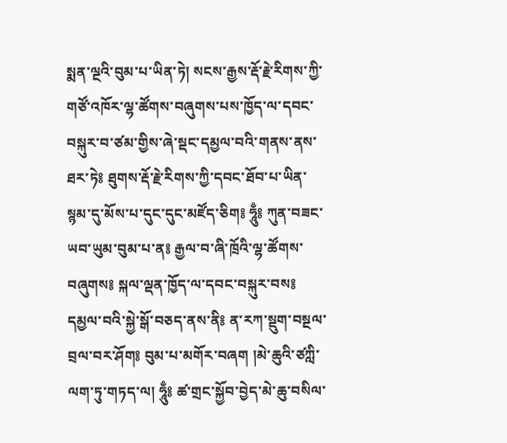སྨན་ལྔའི་བུམ་པ་ཡིན་ཏེ། སངས་རྒྱས་རྡོ་རྗེ་རིགས་ཀྱི་གཙོ་འཁོར་ལྷ་ཚོགས་བཞུགས་པས་ཁྱོད་ལ་དབང་བསྐུར་བ་ཙམ་གྱིས་ཞེ་སྡང་དམྱལ་བའི་གནས་ནས་ཐར་ཏེ༔ ཐུགས་རྡོ་རྗེ་རིགས་ཀྱི་དབང་ཐོབ་པ་ཡིན་སྙམ་དུ་མོས་པ་དུང་དུང་མཛོད་ཅིག༔ ཧཱུྃ༔ ཀུན་བཟང་ཡབ་ཡུམ་བུམ་པ་ན༔ རྒྱལ་བ་ཞི་ཁྲོའི་ལྷ་ཚོགས་བཞུགས༔ སྐལ་ལྡན་ཁྱོད་ལ་དབང་བསྐུར་བས༔ དམྱལ་བའི་སྐྱེ་སྒོ་བཅད་ནས་ནི༔ ན་རཀ་སྡུག་བསྔལ་བྲལ་བར་ཤོག༔ བུམ་པ་མགོར་བཞག །མེ་ཆུའི་ཙཀླི་ལག་ཏུ་གཏད་ལ། ཧཱུྃ༔ ཚ་གྲང་སྐྱོབ་བྱེད་མེ་ཆུ་བསིལ་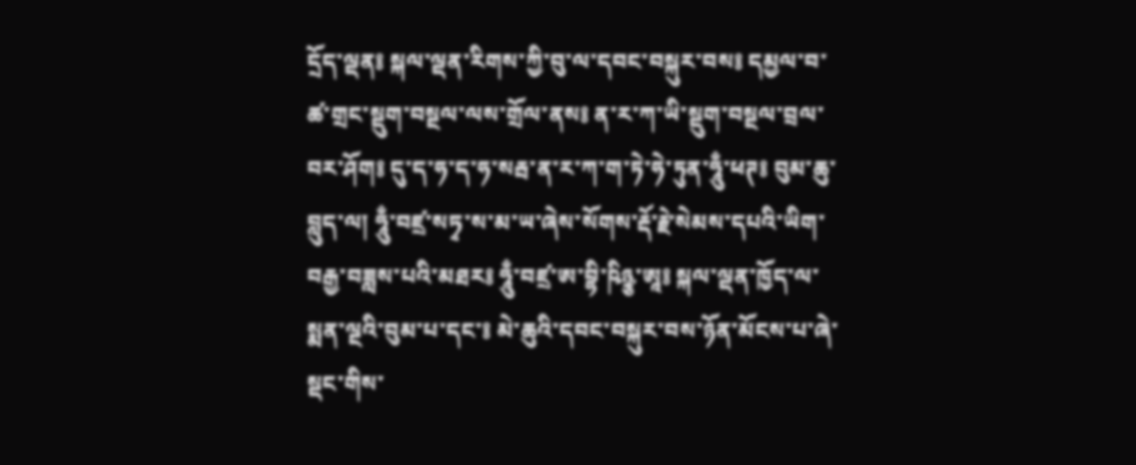དྲོད་ལྡན༔ སྐལ་ལྡན་རིགས་ཀྱི་བུ་ལ་དབང་བསྐུར་བས༔ དམྱལ་བ་ཚ་གྲང་སྡུག་བསྔལ་ལས་གྲོལ་ནས༔ ན་ར་ཀ་ཡི་སྡུག་བསྔལ་བྲལ་བར་ཤོག༔ དུ་ད་ཧ་ད་ཧ་སརྦ་ན་ར་ཀ་ག་ཏེ་ཧེ་ཏུན་ཧཱུྃ་ཕཊ༔ བུམ་ཆུ་བླུད་ལ། ཧཱུྃ་བཛྲ་སཏྭ་ས་མ་ཡ་ཞེས་སོགས་རྡོ་རྗེ་སེམས་དཔའི་ཡིག་བརྒྱ་བཟླས་པའི་མཐར༔ ཧཱུྃ་བཛྲ་ཨ་བྷི་ཥིཉྩ་ཨཱ༔ སྐལ་ལྡན་ཁྱོད་ལ་སྨན་ལྔའི་བུམ་པ་དང་༔ མེ་ཆུའི་དབང་བསྐུར་བས་ཉོན་མོངས་པ་ཞེ་སྡང་གིས་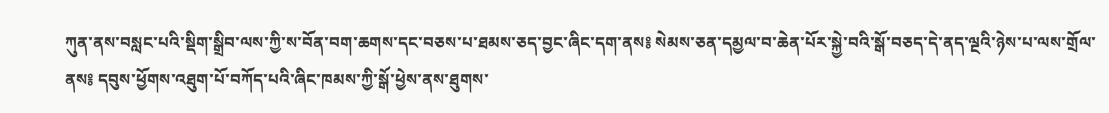ཀུན་ནས་བསླང་པའི་སྡིག་སྒྲིབ་ལས་ཀྱི་ས་བོན་བག་ཆགས་དང་བཅས་པ་ཐམས་ཅད་བྱང་ཞིང་དག་ནས༔ སེམས་ཅན་དམྱལ་བ་ཆེན་པོར་སྐྱེ་བའི་སྒོ་བཅད་དེ་ནད་ལྔའི་ཉེས་པ་ལས་གྲོལ་ནས༔ དབུས་ཕྱོགས་འཐུག་པོ་བཀོད་པའི་ཞིང་ཁམས་ཀྱི་སྒོ་ཕྱེས་ནས་ཐུགས་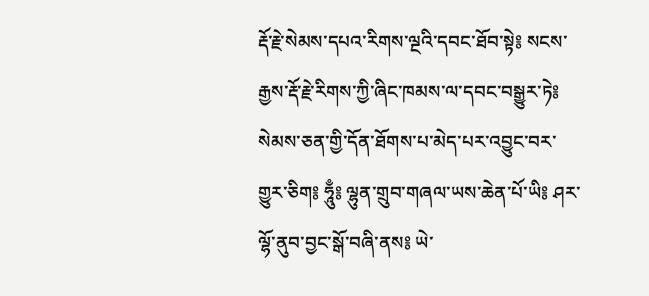རྡོ་རྗེ་སེམས་དཔའ་རིགས་ལྔའི་དབང་ཐོབ་སྟེ༔ སངས་རྒྱས་རྡོ་རྗེ་རིགས་ཀྱི་ཞིང་ཁམས་ལ་དབང་བསྒྱུར་ཏེ༔ སེམས་ཅན་གྱི་དོན་ཐོགས་པ་མེད་པར་འབྱུང་བར་གྱུར་ཅིག༔ ཧཱུྃ༔ ལྷུན་གྲུབ་གཞལ་ཡས་ཆེན་པོ་ཡི༔ ཤར་ལྷོ་ནུབ་བྱང་སྒོ་བཞི་ནས༔ ཡེ་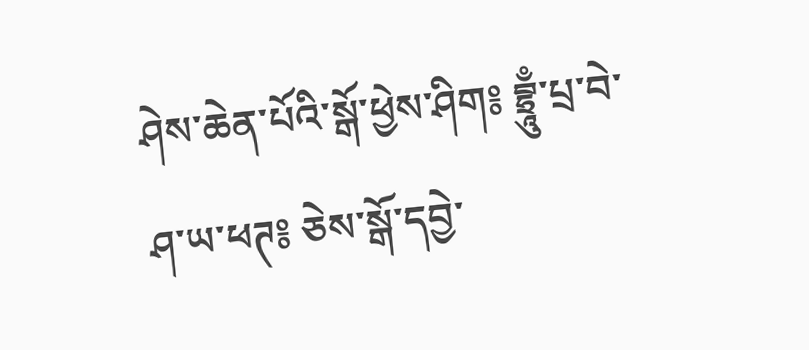ཤེས་ཆེན་པོའི་སྒོ་ཕྱེས་ཤིག༔ བྷྲཱུྃ་པྲ་བེ་ཤ་ཡ་ཕཊ༔ ཅེས་སྒོ་དབྱེ་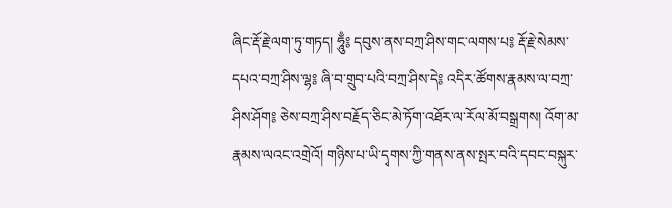ཞིང་རྡོ་རྗེ་ལག་ཏུ་གཏད། ཧཱུྃ༔ དབུས་ནས་བཀྲ་ཤིས་གང་ལགས་པ༔ རྡོ་རྗེ་སེམས་དཔའ་བཀྲ་ཤིས་ལྷ༔ ཞི་བ་གྲུབ་པའི་བཀྲ་ཤིས་དེ༔ འདིར་ཚོགས་རྣམས་ལ་བཀྲ་ཤིས་ཤོག༔ ཅེས་བཀྲ་ཤིས་བརྗོད་ཅིང་མེ་ཏོག་འཐོར་ལ་རོལ་མོ་བསྒྲགས། འོག་མ་རྣམས་ལའང་འགྲེའོ། གཉིས་པ་ཡི་དྭགས་ཀྱི་གནས་ནས་སྤར་བའི་དབང་བསྐུར་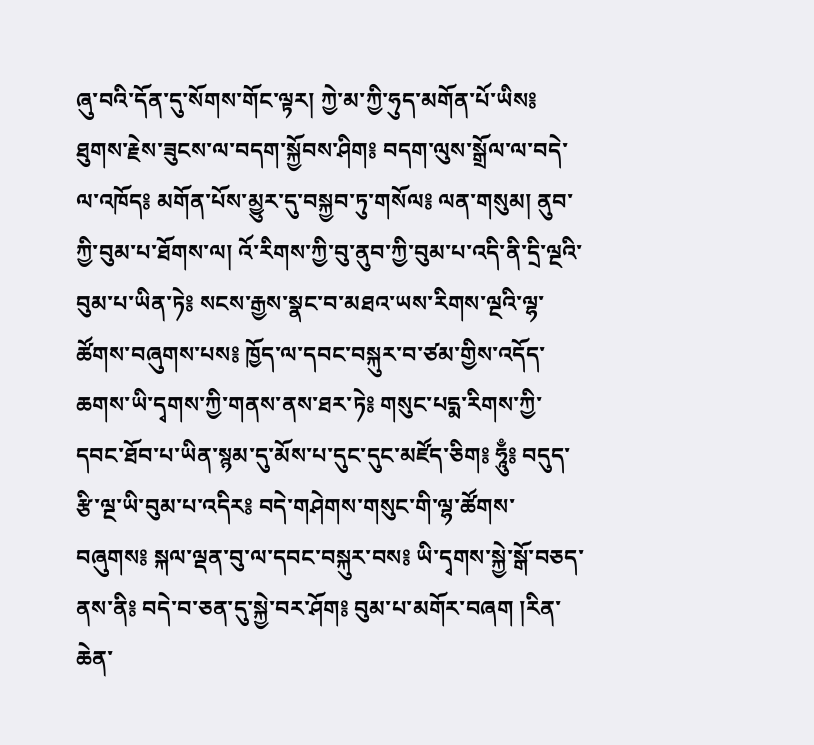ཞུ་བའི་དོན་དུ་སོགས་གོང་ལྟར། ཀྱེ་མ་ཀྱི་ཧུད་མགོན་པོ་ཡིས༔ ཐུགས་རྗེས་ཟུངས་ལ་བདག་སྐྱོབས་ཤིག༔ བདག་ལུས་སྒྲོལ་ལ་བདེ་ལ་འཁོད༔ མགོན་པོས་མྱུར་དུ་བསྐྱབ་ཏུ་གསོལ༔ ལན་གསུམ། ནུབ་ཀྱི་བུམ་པ་ཐོགས་ལ། འོ་རིགས་ཀྱི་བུ་ནུབ་ཀྱི་བུམ་པ་འདི་ནི་དྲི་ལྔའི་བུམ་པ་ཡིན་ཏེ༔ སངས་རྒྱས་སྣང་བ་མཐའ་ཡས་རིགས་ལྔའི་ལྷ་ཚོགས་བཞུགས་པས༔ ཁྱོད་ལ་དབང་བསྐུར་བ་ཙམ་གྱིས་འདོད་ཆགས་ཡི་དྭགས་ཀྱི་གནས་ནས་ཐར་ཏེ༔ གསུང་པདྨ་རིགས་ཀྱི་དབང་ཐོབ་པ་ཡིན་སྙམ་དུ་མོས་པ་དུང་དུང་མཛོད་ཅིག༔ ཧཱུྃ༔ བདུད་རྩི་ལྔ་ཡི་བུམ་པ་འདིར༔ བདེ་གཤེགས་གསུང་གི་ལྷ་ཚོགས་བཞུགས༔ སྐལ་ལྡན་བུ་ལ་དབང་བསྐུར་བས༔ ཡི་དྭགས་སྐྱེ་སྒོ་བཅད་ནས་ནི༔ བདེ་བ་ཅན་དུ་སྐྱེ་བར་ཤོག༔ བུམ་པ་མགོར་བཞག །རིན་ཆེན་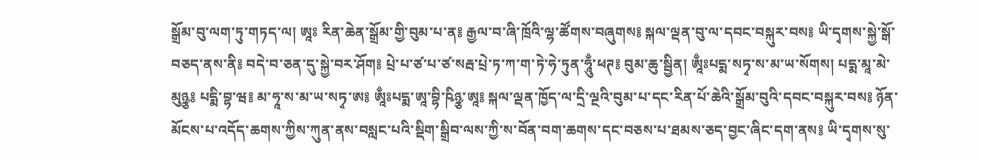སྒྲོམ་བུ་ལག་ཏུ་གཏད་ལ། ཨཱཿ རིན་ཆེན་སྒྲོམ་གྱི་བུམ་པ་ན༔ རྒྱལ་བ་ཞི་ཁྲོའི་ལྷ་ཚོགས་བཞུགས༔ སྐལ་ལྡན་བུ་ལ་དབང་བསྐུར་བས༔ ཡི་དྭགས་སྐྱེ་སྒོ་བཅད་ནས་ནི༔ བདེ་བ་ཅན་དུ་སྐྱེ་བར་ཤོག༔ པྲེ་པ་ཙ་པ་ཙ་སརྦ་པྲེ་ཏ་ཀ་ག་ཏེ་ཧེ་ཏུན་ཧཱུྃ་ཕཊ༔ བུམ་ཆུ་སྦྱིན། ཨཱྃཿཔདྨ་སཏྭ་ས་མ་ཡ་སོགས། པདྨ་མཱ་མེ་མུཉྩ༔ པདྨི་བྷ་ཝ༔ མ་ཧཱ་ས་མ་ཡ་སཏྭ་ཨ༔ ཨཱྃཿཔདྨ་ཨཱ་བྷི་ཥིཉྩ་ཨཱ༔ སྐལ་ལྡན་ཁྱོད་ལ་དྲི་ལྔའི་བུམ་པ་དང་རིན་པོ་ཆེའི་སྒྲོམ་བུའི་དབང་བསྐུར་བས༔ ཉོན་མོངས་པ་འདོད་ཆགས་ཀྱིས་ཀུན་ནས་བསླང་པའི་སྡིག་སྒྲིབ་ལས་ཀྱི་ས་བོན་བག་ཆགས་དང་བཅས་པ་ཐམས་ཅད་བྱང་ཞིང་དག་ནས༔ ཡི་དྭགས་སུ་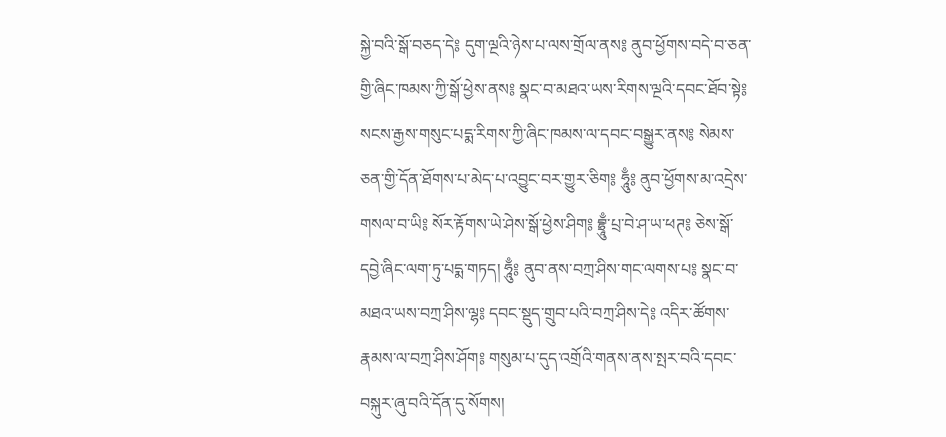སྐྱེ་བའི་སྒོ་བཅད་དེ༔ དུག་ལྔའི་ཉེས་པ་ལས་གྲོལ་ནས༔ ནུབ་ཕྱོགས་བདེ་བ་ཅན་གྱི་ཞིང་ཁམས་ཀྱི་སྒོ་ཕྱེས་ནས༔ སྣང་བ་མཐའ་ཡས་རིགས་ལྔའི་དབང་ཐོབ་སྟེ༔ སངས་རྒྱས་གསུང་པདྨ་རིགས་ཀྱི་ཞིང་ཁམས་ལ་དབང་བསྒྱུར་ནས༔ སེམས་ཅན་གྱི་དོན་ཐོགས་པ་མེད་པ་འབྱུང་བར་གྱུར་ཅིག༔ ཧཱུྃ༔ ནུབ་ཕྱོགས་མ་འདྲེས་གསལ་བ་ཡི༔ སོར་རྟོགས་ཡེ་ཤེས་སྒོ་ཕྱེས་ཤིག༔ བྷྲཱུྃ་པྲ་བེ་ཤ་ཡ་ཕཊ༔ ཅེས་སྒོ་དབྱེ་ཞིང་ལག་ཏུ་པདྨ་གཏད། ཧཱུྃ༔ ནུབ་ནས་བཀྲ་ཤིས་གང་ལགས་པ༔ སྣང་བ་མཐའ་ཡས་བཀྲ་ཤིས་ལྷ༔ དབང་སྡུད་གྲུབ་པའི་བཀྲ་ཤིས་དེ༔ འདིར་ཚོགས་རྣམས་ལ་བཀྲ་ཤིས་ཤོག༔ གསུམ་པ་དུད་འགྲོའི་གནས་ནས་སྤར་བའི་དབང་བསྐུར་ཞུ་བའི་དོན་དུ་སོགས།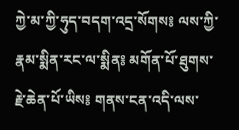ཀྱེ་མ་ཀྱི་ཧུད་བདག་འདྲ་སོགས༔ ལས་ཀྱི་རྣམ་སྨིན་རང་ལ་སྨིན༔ མགོན་པོ་ཐུགས་རྗེ་ཆེན་པོ་ཡིས༔ གནས་ངན་འདི་ལས་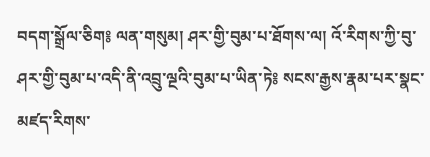བདག་སྒྲོལ་ཅིག༔ ལན་གསུམ། ཤར་གྱི་བུམ་པ་ཐོགས་ལ། འོ་རིགས་ཀྱི་བུ་ཤར་གྱི་བུམ་པ་འདི་ནི་འབྲུ་ལྔའི་བུམ་པ་ཡིན་ཏེ༔ སངས་རྒྱས་རྣམ་པར་སྣང་མཛད་རིགས་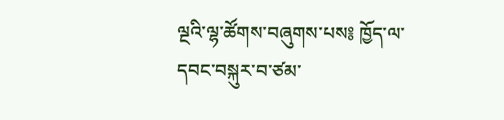ལྔའི་ལྷ་ཚོགས་བཞུགས་པས༔ ཁྱོད་ལ་དབང་བསྐུར་བ་ཙམ་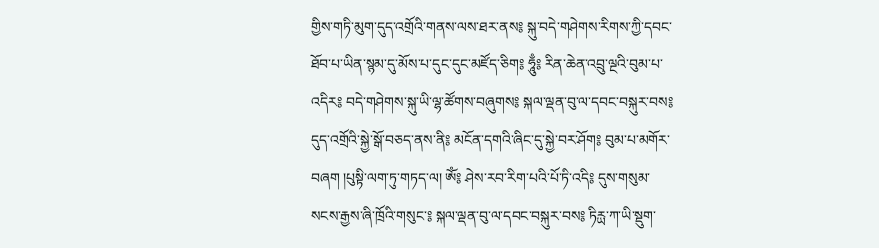གྱིས་གཏི་མུག་དུད་འགྲོའི་གནས་ལས་ཐར་ནས༔ སྐུ་བདེ་གཤེགས་རིགས་ཀྱི་དབང་ཐོབ་པ་ཡིན་སྙམ་དུ་མོས་པ་དུང་དུང་མཛོད་ཅིག༔ ཧཱུྃ༔ རིན་ཆེན་འབྲུ་ལྔའི་བུམ་པ་འདིར༔ བདེ་གཤེགས་སྐུ་ཡི་ལྷ་ཚོགས་བཞུགས༔ སྐལ་ལྡན་བུ་ལ་དབང་བསྐུར་བས༔ དུད་འགྲོའི་སྐྱེ་སྒོ་བཅད་ནས་ནི༔ མངོན་དགའི་ཞིང་དུ་སྐྱེ་བར་ཤོག༔ བུམ་པ་མགོར་བཞག །པུསྟི་ལག་ཏུ་གཏད་ལ། ཨོཾ༔ ཤེས་རབ་རིག་པའི་པོ་ཏི་འདི༔ དུས་གསུམ་སངས་རྒྱས་ཞི་ཁྲོའི་གསུང་༔ སྐལ་ལྡན་བུ་ལ་དབང་བསྐུར་བས༔ ཏིརྻ་ཀ་ཡི་སྡུག་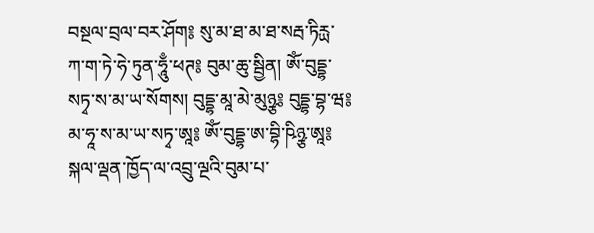བསྔལ་བྲལ་བར་ཤོག༔ སུ་མ་ཐ་མ་ཐ་སརྦ་ཏིརྻ་ཀ་ག་ཏེ་ཧེ་ཏུན་ཧཱུྃ་ཕཊ༔ བུམ་ཆུ་སྦྱིན། ཨོཾ་བུདྡྷ་སཏྭ་ས་མ་ཡ་སོགས། བུདྡྷ་མཱ་མེ་མུཉྩ༔ བུདྡྷ་བྷ་ཝ༔ མ་ཧཱ་ས་མ་ཡ་སཏྭ་ཨཱ༔ ཨོཾ་བུདྡྷ་ཨ་བྷི་ཥིཉྩ་ཨཱ༔ སྐལ་ལྡན་ཁྱོད་ལ་འབྲུ་ལྔའི་བུམ་པ་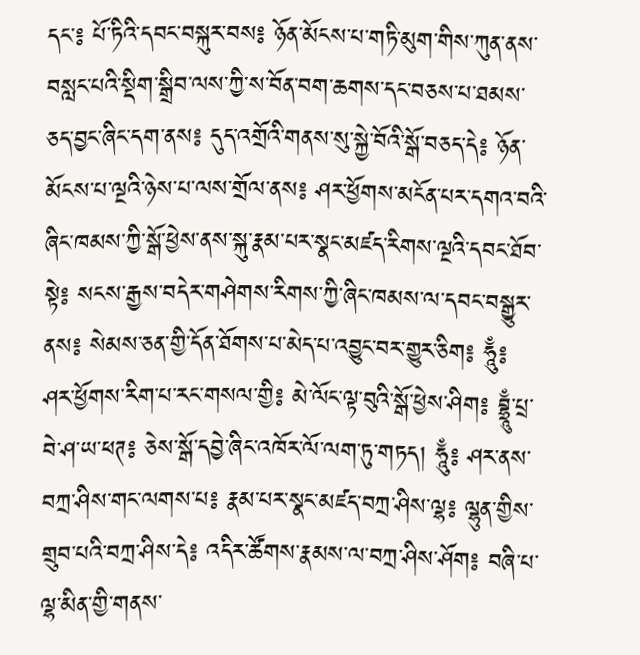དང་༔ པོ་ཏིའི་དབང་བསྐུར་བས༔ ཉོན་མོངས་པ་གཏི་མུག་གིས་ཀུན་ནས་བསླང་པའི་སྡིག་སྒྲིབ་ལས་ཀྱི་ས་བོན་བག་ཆགས་དང་བཅས་པ་ཐམས་ཅད་བྱང་ཞིང་དག་ནས༔ དུད་འགྲོའི་གནས་སུ་སྐྱེ་བོའི་སྒོ་བཅད་དེ༔ ཉོན་མོངས་པ་ལྔའི་ཉེས་པ་ལས་གྲོལ་ནས༔ ཤར་ཕྱོགས་མངོན་པར་དགའ་བའི་ཞིང་ཁམས་ཀྱི་སྒོ་ཕྱེས་ནས་སྐུ་རྣམ་པར་སྣང་མཛད་རིགས་ལྔའི་དབང་ཐོབ་སྟེ༔ སངས་རྒྱས་བདེར་གཤེགས་རིགས་ཀྱི་ཞིང་ཁམས་ལ་དབང་བསྒྱུར་ནས༔ སེམས་ཅན་གྱི་དོན་ཐོགས་པ་མེད་པ་འབྱུང་བར་གྱུར་ཅིག༔ ཧཱུྃ༔ ཤར་ཕྱོགས་རིག་པ་རང་གསལ་གྱི༔ མེ་ལོང་ལྟ་བུའི་སྒོ་ཕྱེས་ཤིག༔ བྷྲཱུྃ་པྲ་བེ་ཤ་ཡ་ཕཊ༔ ཅེས་སྒོ་དབྱེ་ཞིང་འཁོར་ལོ་ལག་ཏུ་གཏད། ཧཱུྃ༔ ཤར་ནས་བཀྲ་ཤིས་གང་ལགས་པ༔ རྣམ་པར་སྣང་མཛད་བཀྲ་ཤིས་ལྷ༔ ལྷུན་གྱིས་གྲུབ་པའི་བཀྲ་ཤིས་དེ༔ འདིར་ཚོགས་རྣམས་ལ་བཀྲ་ཤིས་ཤོག༔ བཞི་པ་ལྷ་མིན་གྱི་གནས་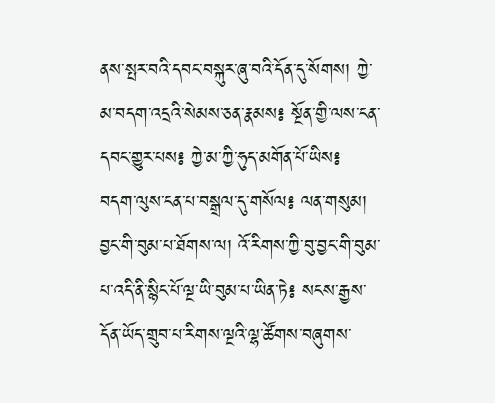ནས་སྤར་བའི་དབང་བསྐུར་ཞུ་བའི་དོན་དུ་སོགས། ཀྱེ་མ་བདག་འདྲའི་སེམས་ཅན་རྣམས༔ སྔོན་གྱི་ལས་ངན་དབང་གྱུར་པས༔ ཀྱེ་མ་ཀྱི་ཧུད་མགོན་པོ་ཡིས༔ བདག་ལུས་ངན་པ་བསྒྲལ་དུ་གསོལ༔ ལན་གསུམ། བྱང་གི་བུམ་པ་ཐོགས་ལ། འོ་རིགས་ཀྱི་བུ་བྱང་གི་བུམ་པ་འདི་ནི་སྙིང་པོ་ལྔ་ཡི་བུམ་པ་ཡིན་ཏེ༔ སངས་རྒྱས་དོན་ཡོད་གྲུབ་པ་རིགས་ལྔའི་ལྷ་ཚོགས་བཞུགས་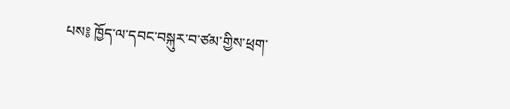པས༔ ཁྱོད་ལ་དབང་བསྐུར་བ་ཙམ་གྱིས་ཕྲག་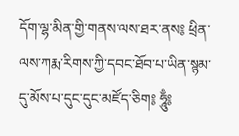དོག་ལྷ་མིན་གྱི་གནས་ལས་ཐར་ནས༔ ཕྲིན་ལས་ཀརྨ་རིགས་ཀྱི་དབང་ཐོབ་པ་ཡིན་སྙམ་དུ་མོས་པ་དུང་དུང་མཛོད་ཅིག༔ ཧཱུྃ༔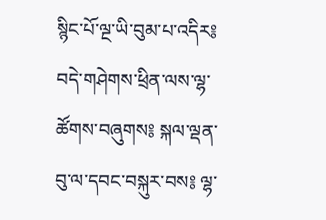སྙིང་པོ་ལྔ་ཡི་བུམ་པ་འདིར༔ བདེ་གཤེགས་ཕྲིན་ལས་ལྷ་ཚོགས་བཞུགས༔ སྐལ་ལྡན་བུ་ལ་དབང་བསྐུར་བས༔ ལྷ་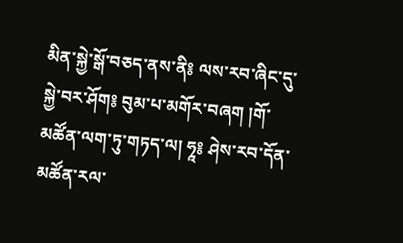མིན་སྐྱེ་སྒོ་བཅད་ནས་ནི༔ ལས་རབ་ཞིང་དུ་སྐྱེ་བར་ཤོག༔ བུམ་པ་མགོར་བཞག །གོ་མཚོན་ལག་ཏུ་གཏད་ལ། ཧཱ༔ ཤེས་རབ་དོན་མཚོན་རལ་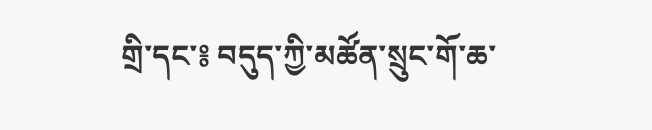གྲི་དང་༔ བདུད་ཀྱི་མཚོན་སྲུང་གོ་ཆ་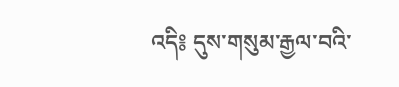འདི༔ དུས་གསུམ་རྒྱལ་བའི་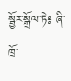སྦྱོར་སྒྲོལ་ཏེ༔ ཞི་ཁྲོ་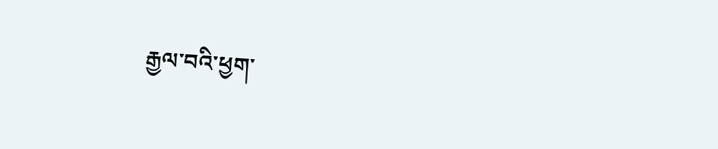རྒྱལ་བའི་ཕྱག་